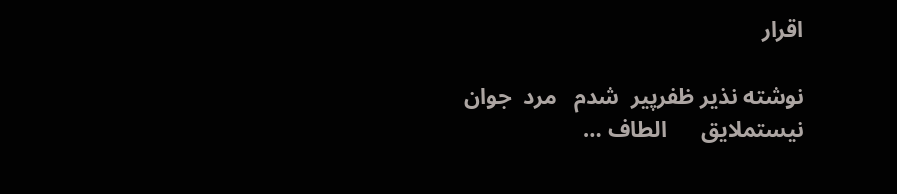اقرار

نوشته نذير ظفرپير  شدم   مرد  جوان  نيستملايق      الطاف …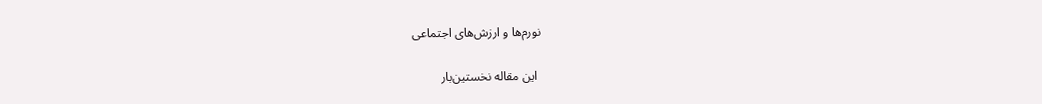نورم‌ها و ارزش‌های اجتماعی

 این مقاله نخستین‌بار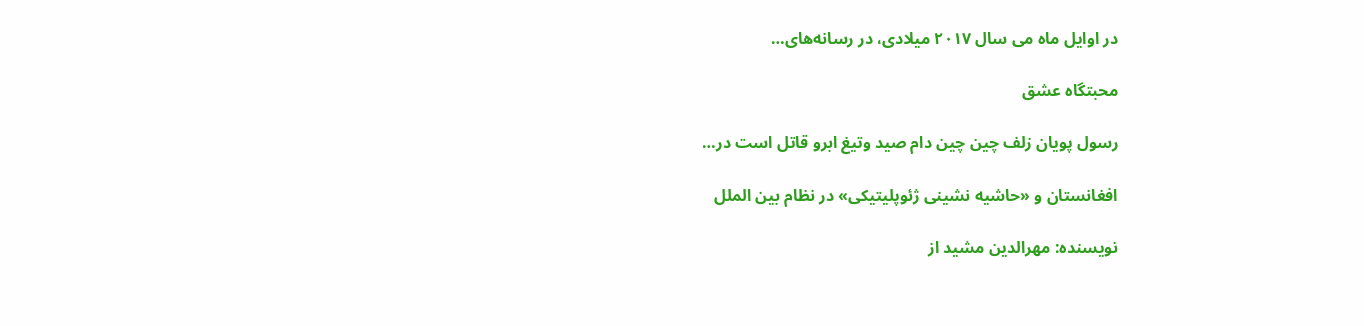در اوایل ماه می سال ۲۰۱۷ میلادی، در رسانه‌های…

محبتگاه عشق

رسول پویان زلف چین چین دام صید وتیغ ابرو قاتل است در…

افغانستان و «حاشیه نشینی ژئوپلیتیکی» در نظام بین الملل

نویسنده: مهرالدین مشید از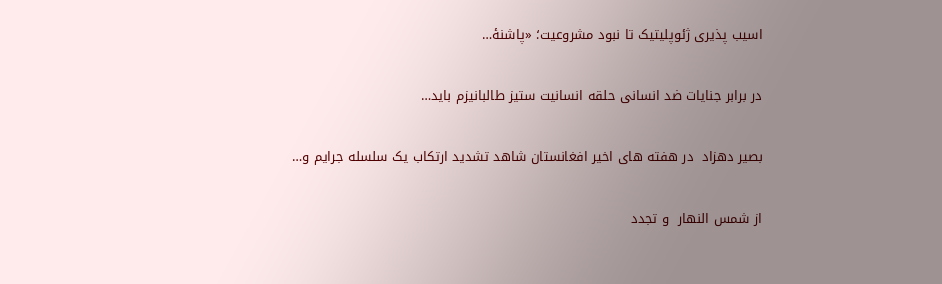اسیب پذیری ژئوپلیتیک تا نبود مشروعیت؛ «پاشنۀ…

در برابر جنایات ضد انسانی حلقه انسانیت ستیز طالبانیزم باید…

بصیر دهزاد  در هفته های اخیر افغانستان شاهد تشدید ارتکاب یک سلسله جرایم و…

از شمس النهار  و تجدد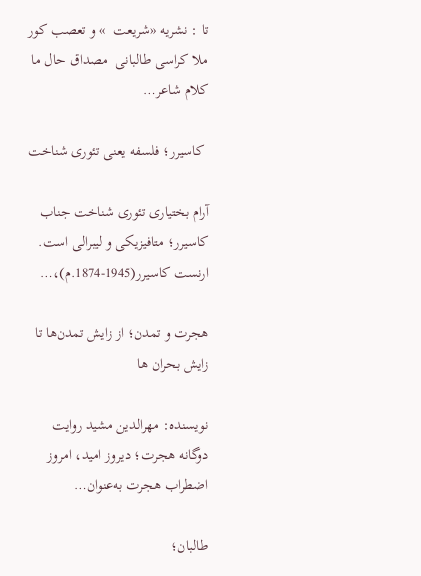تا : نشريه «شريعت  » و تعصب کور ملا کراسی طالبانی  مصداق حال ما کلام شاعر…

 کاسیرر؛ فلسفه یعنی تئوری شناخت

آرام بختیاری تئوری شناخت جناب کاسیرر؛ متافیزیکی و لیبرالی است.   ارنست کاسیرر(1945-1874.م)،…

هجرت و تمدن؛ از زایش تمدن‌ها تا زایش بحران‌ ها

نویسنده: مهرالدین مشید روایت دوگانه هجرت؛ دیروز امید، امروز اضطراب هجرت به‌عنوان…

طالبان؛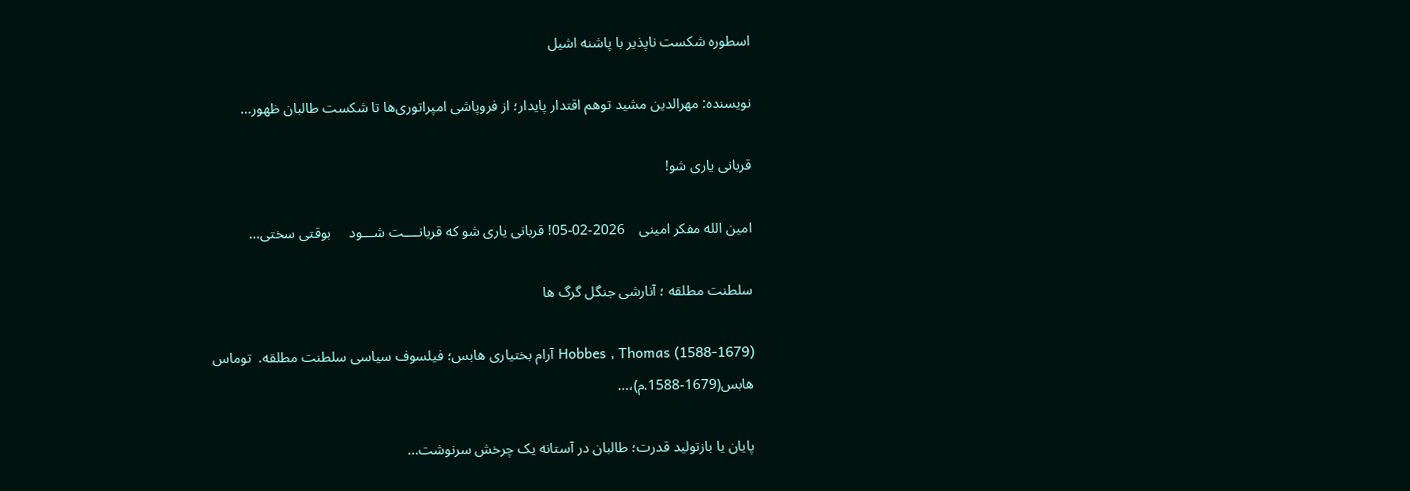اسطوره شکست ناپذیر با پاشنه اشیل

نویسنده: مهرالدین مشید توهم اقتدار پایدار؛ از فروپاشی امپراتوری‌ها تا شکست طالبان ظهور…

قربانی یاری شو!

امین الله مفکر امینی    2026-02-05! قربانی یاری شو که قربانــــت شـــود     بوقتی سختی…

سلطنت مطلقه ؛ آنارشی جنگل گرگ ها

Hobbes , Thomas (1588-1679) آرام بختیاری هابس؛ فیلسوف سیاسی سلطنت مطلقه.  توماس هابس(1679-1588.م)،…

پایان یا بازتولید قدرت؛ طالبان در آستانه یک چرخش سرنوشت‌…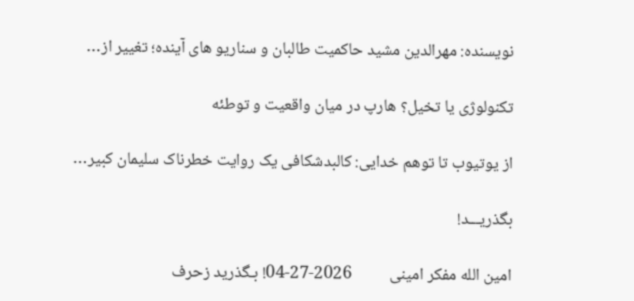نویسنده: مهرالدین مشید حاکمیت طالبان و سناریو های آینده؛ تغییر از…

تکنولوژی یا تخیل؟ هارپ در میان واقعیت و توطئه

از یوتیوب تا توهم خدایی: کالبدشکافی یک روایت خطرناک سلیمان کبیر…

بگذریـــد!

امین الله مفکر امینی          2026-27-04! بـگذرید زحرف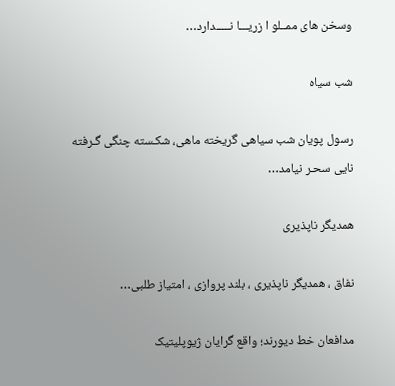وسخن های ممــلو ا زریـــا نـــــدارد…

شب سیاه

رسول پویان شب سیاهی گریخته ماهی، شکـسته چنگی گـرفته نایی سحـر نیامد…

همدیگر ناپذیری

نفاق ، همدیگر ناپذیری ، بلند پروازی ، امتیاز طلبی…

مدافعان خط دیورند؛ واقع گرایان ژیوپلیتیک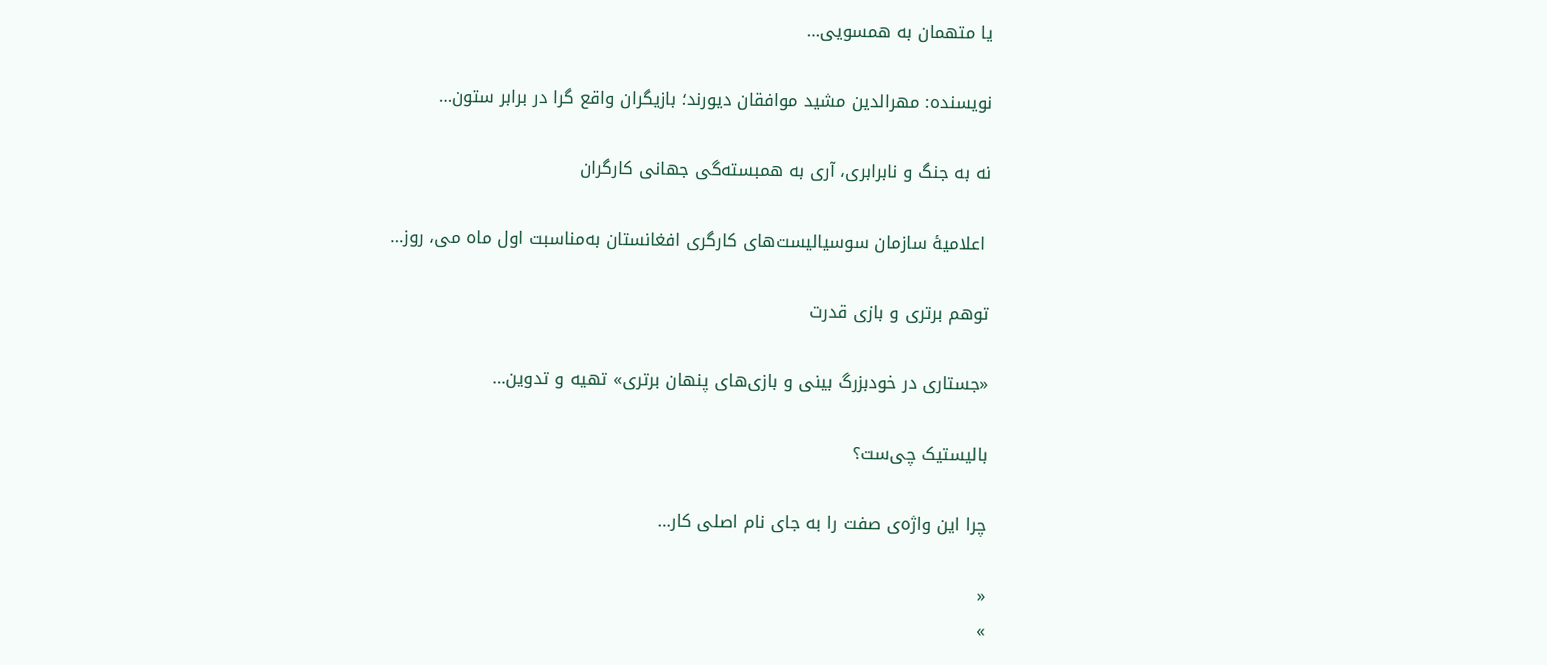یا متهمان به همسویی…

نویسنده: مهرالدین مشید موافقان دیورند؛ بازیگران واقع گرا در برابر ستون…

نه به جنگ و نابرابری، آری به همبسته‌گی جهانی کارگران

 اعلامیۀ سازمان سوسیالیست‌های کارگری افغانستان به‌مناسبت اول ماه می، روز…

توهم برتری و بازی قدرت

«جستاری در خودبزرگ‌ بینی و بازی‌های پنهان برتری» تهیه و تدوین…

بالیستیک چی‌ست؟

چرا این واژه‌ی صفت را به جای نام اصلی کار…

«
»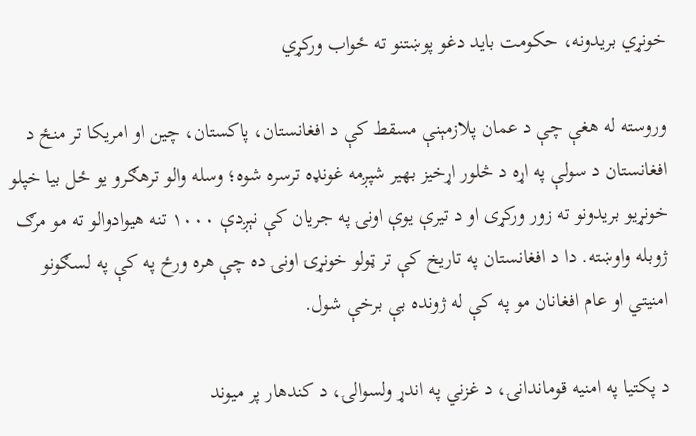خونړي بريدونه، حکومت بايد دغو پوښتنو ته ځواب ورکړي

وروسته له هغې چې د عمان پلازمېنې مسقط کې د افغانستان، پاکستان، چين او امريکا تر منځ د افغانستان د سولې په اړه د څلور اړخيز بهير شپږمه غونډه ترسره شوه؛ وسله والو ترهګرو يو ځل بیا خپلو خونړيو بريدونو ته زور ورکړی او د تيرې يوې اونۍ په جريان کې نېږدې ۱۰۰۰ تنه هيوادوالو ته مو مرګ ژوبله واوښته. دا د افغانستان په تاريخ کې تر ټولو خونړۍ اونۍ ده چې هره ورځ په کې په لسګونو امنيتي او عام افغانان مو په کې له ژونده بې برخې شول.

د پکتيا په امنيه قوماندانۍ، د غزني په اندړ ولسوالۍ، د کندهار پر ميوند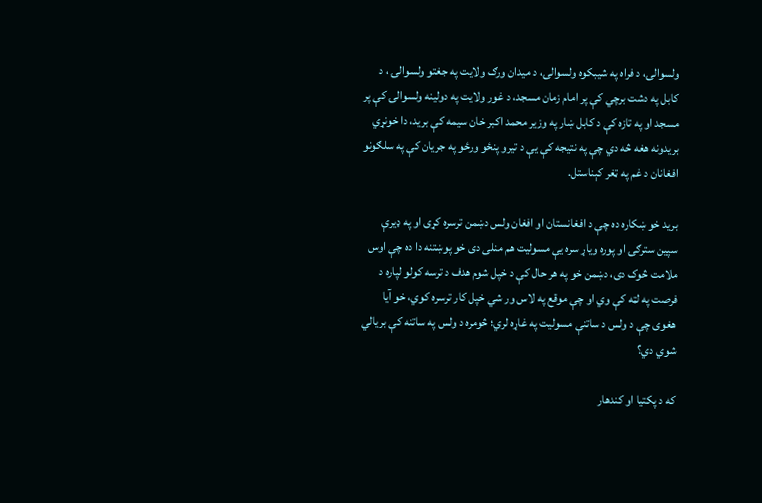ولسوالۍ، د فراه په شيبکوه ولسوالۍ، د ميدان ورګ ولايت په جغتو ولسوالۍ ، د کابل په دشت برچي کې پر امام زمان مسجد، د غور ولایت په دولينه ولسوالۍ کې پر مسجد او په تازه کې د کابل ښار په وزير محمد اکبر خان سيمه کې بريد، دا خونړي بريدونه هغه څه دي چې په نتيجه کې يې د تيرو پنځو ورځو په جريان کې په سلګونو افغانان د غم په ټغر کېناستل.

برید خو ښکاره ده چې د افغانستان او افغان ولس دښمن ترسره کړی او په ډيرې سپين سترګۍ او پوره وياړ سره يې مسوليت هم منلی دی خو پوښتنه دا ده چې اوس ملامت څوک دی، دښمن خو په هر حال کې د خپل شوم هدف د ترسه کولو لپاره د فرصت په لټه کې وي او چې موقع په لاس ور شي خپل کار ترسره کوي، خو آيا هغوی چې د ولس د ساتنې مسوليت په غاړه لري؛ څومره د ولس په ساتنه کې بريالي شوي دي؟

که د پکتيا او کندهار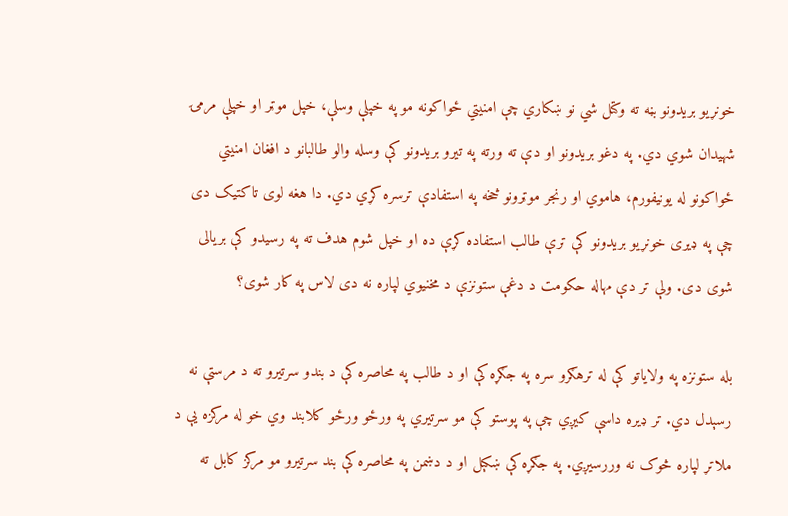خونړيو بريدونو بڼه ته وکتل شي نو ښکاري چې امنيتي ځواکونه مو په خپلې وسلې، خپل موټر او خپلې مرمۍ شهيدان شوي دي. په دغو بريدونو او دې ته ورته په تيرو بريدونو کې وسله والو طالبانو د افغان امنيتي ځواکونو له يونيفورم، هاموي او رنجر موټرونو څخه په استفادې ترسره کړي دي. دا هغه لوی تاکتيک دی چې په ډيری خونړيو بريدونو کې ترې طالب استفاده کړې ده او خپل شوم هدف ته په رسيدو کې بريالی شوی دی. ولې تر دې مهاله حکومت د دغې ستونزې د مخنيوي لپاره نه دی لاس په کار شوی؟

بله ستونزه په ولاياتو کې له ترهګرو سره په جګړه کې او د طالب په محاصره کې د بندو سرتيرو ته د مرستې نه رسېدل دي. تر ډيره داسې کيږي چې په پوستو کې مو سرتيري په ورځو ورځو کلابند وي خو له مرکزه يې د ملاتړ لپاره څوک نه وررسيږي. په جګړه کې ښکېل او د دښمن په محاصره کې بند سرتيرو مو مرکز کابل ته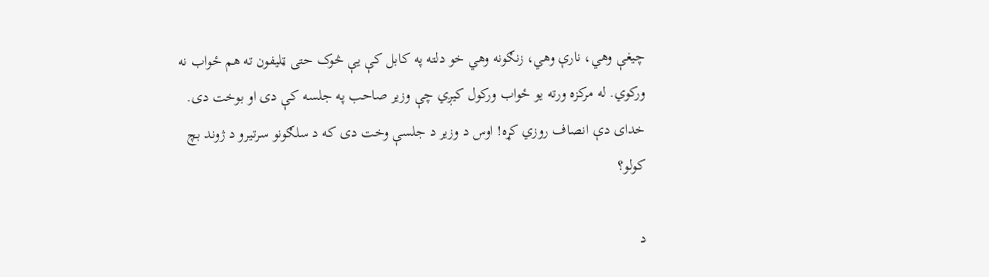چيغې وهي، نارې وهي، زنګونه وهي خو دلته په کابل کې يې څوک حتی ټليفون ته هم ځواب نه ورکوي. له مرکزه ورته يو ځواب ورکول کيږي چې وزير صاحب په جلسه کې دی او بوخت دی. خدای دې انصاف روزي کړه! اوس د وزير د جلسې وخت دی که د سلګونو سرتيرو د ژوند بچ کولو؟

د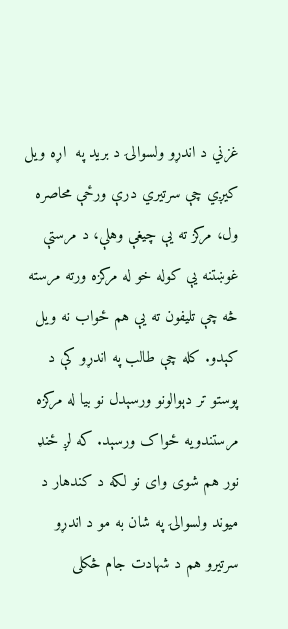غزني د اندړو ولسوالۍ د بريد په  اړه ويل کيږي چې سرتيري درې ورځې محاصره ول، مرکز ته يې چيغې وهلې، د مرستې غوښتنه يې کوله خو له مرکزه ورته مرسته څه چې تليفون ته يې هم ځواب نه ويل کېدو. کله چې طالب په اندړو کې د پوستو تر دېوالونو ورسېدل نو بيا له مرکزه مرستندويه ځواک ورسېد. که لږ ځنډ نور هم شوی وای نو لکه د کندهار د ميوند ولسوالۍ په شان به مو د اندړو سرتيرو هم د شهادت جام څکلی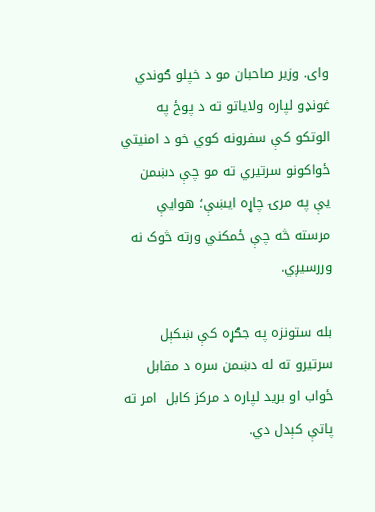وای. وزير صاحبان مو د خپلو ګوندي غونډو لپاره ولاياتو ته د پوځ په الوتکو کې سفرونه کوي خو د امنيتي ځواکونو سرتيري ته مو چې دښمن يې په مرۍ چاړه ايښې؛ هوايې مرسته څه چې ځمکني ورته څوک نه وررسيږي.

بله ستونزه په جګړه کې ښکېل سرتيرو ته له دښمن سره د مقابل ځواب او بريد لپاره د مرکز کابل  امر ته پاتې کېدل دي.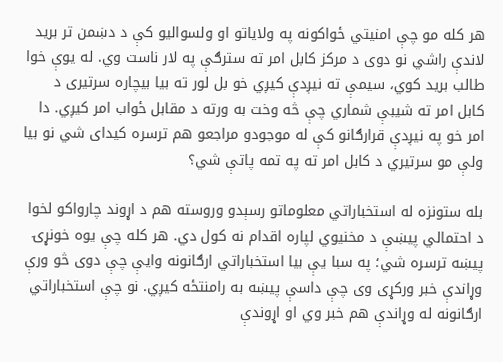هر کله مو چې امنيتي ځواکونه په ولاياتو او ولسواليو کې د دښمن تر بريد لاندې راشي نو دوی د مرکز کابل امر ته سترګې په لار ناست وي. له يوې خوا طالب بريد کوي، سيمې ته نيږدې کيږي خو بل لور ته بيا بيچاره سرتیری د کابل امر ته شيبې شماري چې څه وخت به ورته د مقابل ځواب امر کيږي. دا امر خو په نيږدې قرارګانو کې له موجودو مراجعو هم ترسره کيدای شي نو بيا ولې مو سرتيري د کابل امر ته په تمه پاتې شي؟

بله ستونزه له استخباراتي معلوماتو رسېدو وروسته هم د اړوند چارواکو لخوا د احتمالي پيښې د مخنيوي لپاره اقدام نه کول دي. هر کله چې يوه خونړۍ پيښه ترسره شي؛ په سبا يې بيا استخباراتي ارګانونه وايې چې دوی څو ورې وړاندې خبر ورکړی وی چې داسې پيښه به رامنتځه کيږي. نو چې استخباراتي ارګانونه له وړاندې هم خبر وي او اړوندې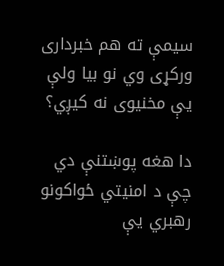سيمې ته هم خبرداری ورکړی وي نو بيا ولې يې مخنيوی نه کيږي؟

دا هغه پوښتنې دي چې د امنيتي ځواکونو رهبري يې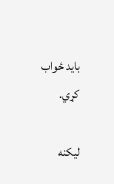بايد ځواب کړي.

لیکنه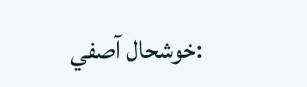:خوشحال آصفي